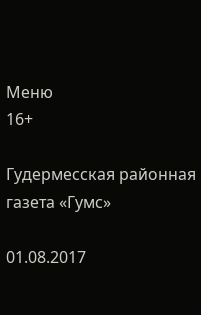Меню
16+

Гудермесская районная газета «Гумс»

01.08.2017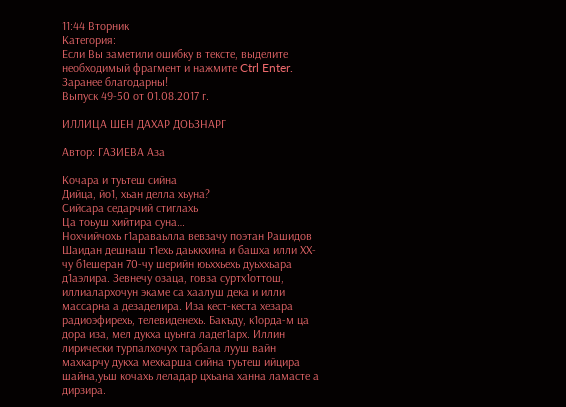11:44 Вторник
Категория:
Если Вы заметили ошибку в тексте, выделите необходимый фрагмент и нажмите Ctrl Enter. Заранее благодарны!
Выпуск 49-50 от 01.08.2017 г.

ИЛЛИЦА ШЕН ДАХАР ДОЬЗНАРГ

Автор: ГАЗИЕВА Аза

Кочара и туьтеш сийна
Дийца, йо1, хьан делла хьуна?
Сийсара седарчий стиглахь
Ца тоьуш хийтира суна…
Нохчийчохь г1араваьлла вевзачу поэтан Рашидов Шаидан дешнаш т1ехь даьккхина и башха илли ХХ-чу б1ешеран 70-чу шерийн юьххьехь дуьххьара д1аэлира. Зевнечу озаца, говза суртх1оттош, иллиалархочун экаме са хаалуш дека и илли массарна а дезаделира. Иза кест-кеста хезара радиоэфирехь, телевиденехь. Бакъду, к1орда-м ца дора иза, мел дукха цуьнга ладег1арх. Иллин лирически турпалхочух тарбала лууш вайн махкарчу дукха мехкарша сийна туьтеш ийцира шайна,уьш кочахь леладар цхьана ханна ламасте а дирзира.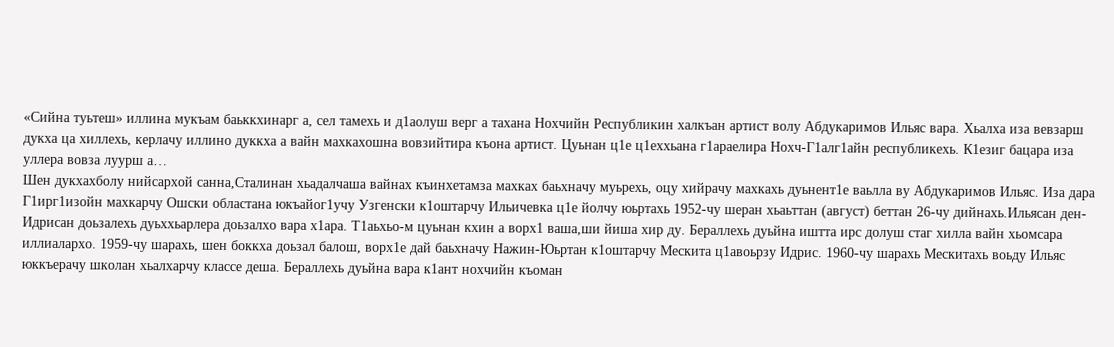«Сийна туьтеш» иллина мукъам баьккхинарг а, сел тамехь и д1аолуш верг а тахана Нохчийн Республикин халкъан артист волу Абдукаримов Ильяс вара. Хьалха иза вевзарш дукха ца хиллехь, керлачу иллино дуккха а вайн махкахошна вовзийтира къона артист. Цуьнан ц1е ц1еххьана г1араелира Нохч-Г1алг1айн республикехь. К1езиг бацара иза уллера вовза луурш а…
Шен дукхахболу нийсархой санна,Сталинан хьадалчаша вайнах къинхетамза махках баьхначу муьрехь, оцу хийрачу махкахь дуьнент1е ваьлла ву Абдукаримов Ильяс. Иза дара Г1ирг1изойн махкарчу Ошски областана юкъайог1учу Узгенски к1оштарчу Ильичевка ц1е йолчу юьртахь 1952-чу шеран хьаьттан (август) беттан 26-чу дийнахь.Ильясан ден-Идрисан доьзалехь дуьххьарлера доьзалхо вара х1ара. Т1аьхьо-м цуьнан кхин а ворх1 ваша,ши йиша хир ду. Бераллехь дуьйна иштта ирс долуш стаг хилла вайн хьомсара иллиалархо. 1959-чу шарахь, шен боккха доьзал балош, ворх1е дай баьхначу Нажин-Юьртан к1оштарчу Мескита ц1авоьрзу Идрис. 1960-чу шарахь Мескитахь воьду Ильяс юккъерачу школан хьалхарчу классе деша. Бераллехь дуьйна вара к1ант нохчийн къоман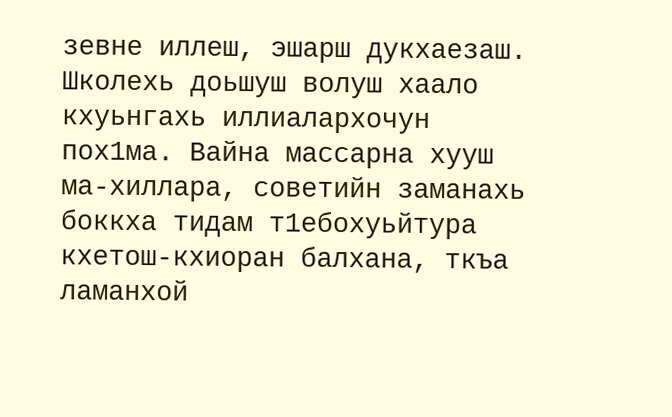зевне иллеш, эшарш дукхаезаш. Школехь доьшуш волуш хаало кхуьнгахь иллиалархочун пох1ма. Вайна массарна хууш ма-хиллара, советийн заманахь боккха тидам т1ебохуьйтура кхетош-кхиоран балхана, ткъа ламанхой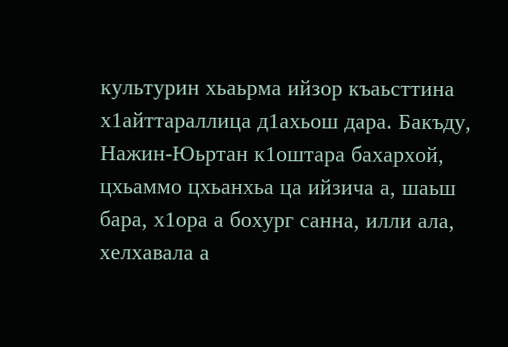культурин хьаьрма ийзор къаьсттина х1айттараллица д1ахьош дара. Бакъду, Нажин-Юьртан к1оштара бахархой, цхьаммо цхьанхьа ца ийзича а, шаьш бара, х1ора а бохург санна, илли ала, хелхавала а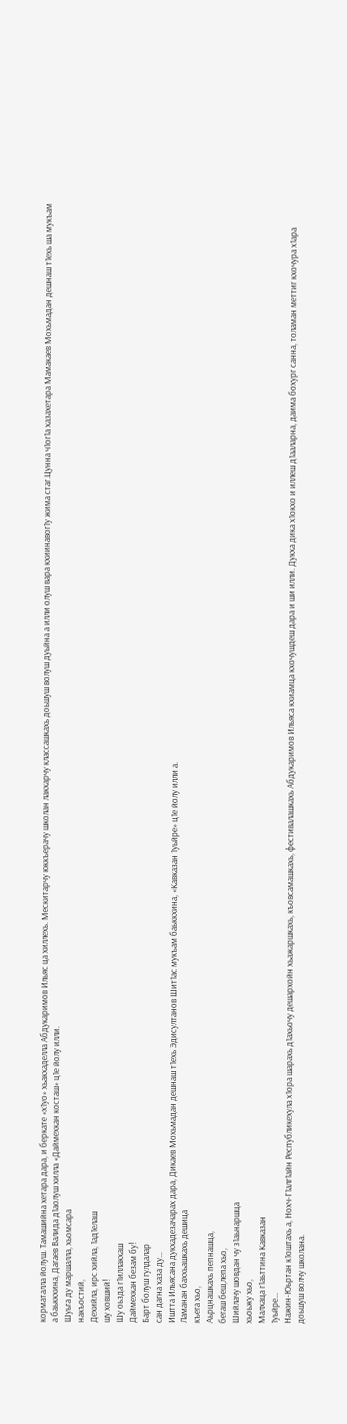корматалла йолуш. Тамашийна хетара дара, и беркате «х1уо» хьакхаделла Абдукаримов Ильяс ца хиллехь. Мескитарчу юккъерачу школан лакхарчу классашкахь доьшуш волуш дуьйна а илли олуш вара кхиинавог1у жима стаг.Цунна ч1ог1а хазахетара Мамакаев Мохьмадан дешнаш т1ехь ша мукъам а баьккхина, Дагаев Валида д1аолуш хилла «Даймехкан косташ» ц1е йолу илли.
Шуьга ду маршалла, хьомсара
накъостий,
Дехийла, ирс хийла, 1ад1елаш
шу ховший!
Шу оьзда г1иллакхаш
Даймехкан безам бу!
Барт болуш гулдалар
сан дагна хаза ду…
Иштта Ильясана дукхадезачарах дара, Дикаев Мохьмадан дешнаш т1ехь Эдисултанов Шит1ас мукъам баьккхина, «Кавказан 1уьйре» ц1е йолу илли а.
Ламанан баххьашкахь дешица
къега хьо,
Аьрцнашкахь пепнашца,
бегаш беш,лепа хьо,
Шийлачу шовдан чу з1аьнаршца
хьоьжу хьо,
Малхаца г1аьттина Кавказан
1уьйре…
Нажин-Юьртан к1оштахь а, Нохч-Г1алг1айн Республикехула х1ора шарахь д1ахьочу дешархойн хьажаршкахь, къовсамашкахь, фестивалашкахь Абдукаримов Ильяса кхиамца кхочушдеш дара и ши илли. Дукха дика х1окхо и иллеш д1ааларна, даима бохург санна, толаман меттиг кхочура х1ара доьшуш волчу школана.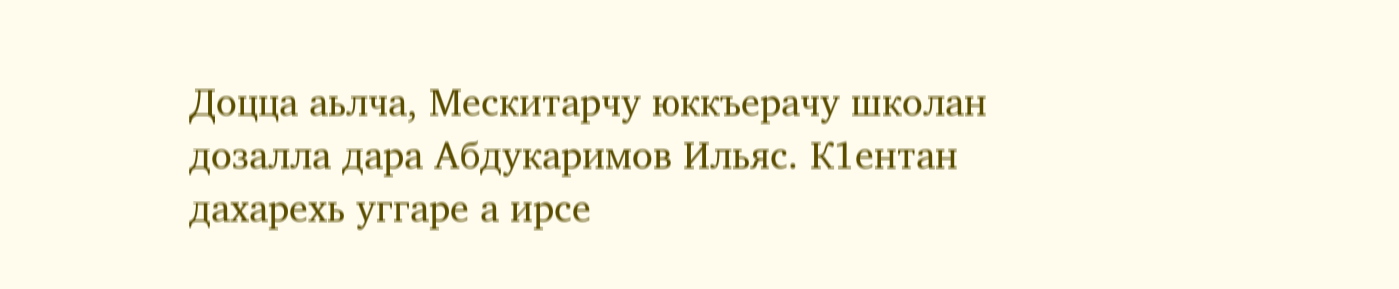Доцца аьлча, Мескитарчу юккъерачу школан дозалла дара Абдукаримов Ильяс. К1ентан дахарехь уггаре а ирсе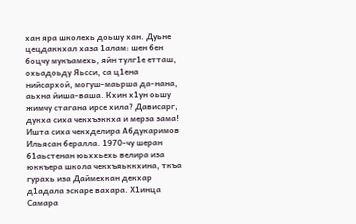хан яра школехь доьшу хан. Дуьне цецдаккхал хаза 1алам: шен бен боцчу мукъамехь, яйн тулг1е етташ, охьадоьду Яьсси, са ц1ена нийсархой, могуш-маьрша да-нана, аьхна йиша-ваша. Кхин х1ун оьшу жимчу стагана ирсе хила? Дависарг, дукха сиха чекхъэккха и мерза зама! Ишта сиха чекхделира Абдукаримов Ильясан бералла. 1970-чу шеран б1аьстенан юьххьехь велира иза юккъера школа чекхъяьккхина, ткъа гурахь иза Даймехкан декхар д1адала эскаре вахара. Х1инца Самара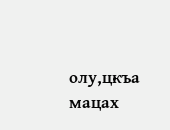олу,цкъа мацах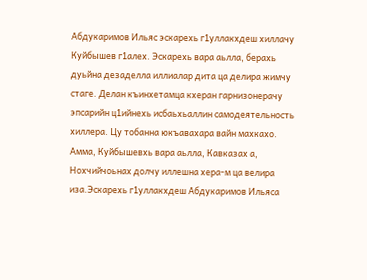Абдукаримов Ильяс эскарехь г1уллакхдеш хиллачу Куйбышев г1алех. Эскарехь вара аьлла, берахь дуьйна дезаделла иллиалар дита ца делира жимчу стаге. Делан къинхетамца кхеран гарнизонерачу эпсарийн ц1ийнехь исбаьхьаллин самодеятельность хиллера. Цу тобанна юкъавахара вайн махкахо. Амма, Куйбышевхь вара аьлла, Кавказах а, Нохчийчоьнах долчу иллешна хера-м ца велира иза.Эскарехь г1уллакхдеш Абдукаримов Ильяса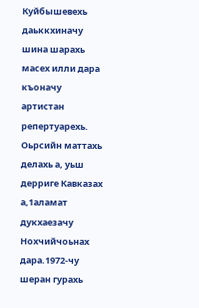Куйбышевехь даьккхиначу шина шарахь масех илли дара къоначу артистан репертуарехь. Оьрсийн маттахь делахь а, уьш дерриге Кавказах а,1аламат дукхаезачу Нохчийчоьнах дара.1972-чу шеран гурахь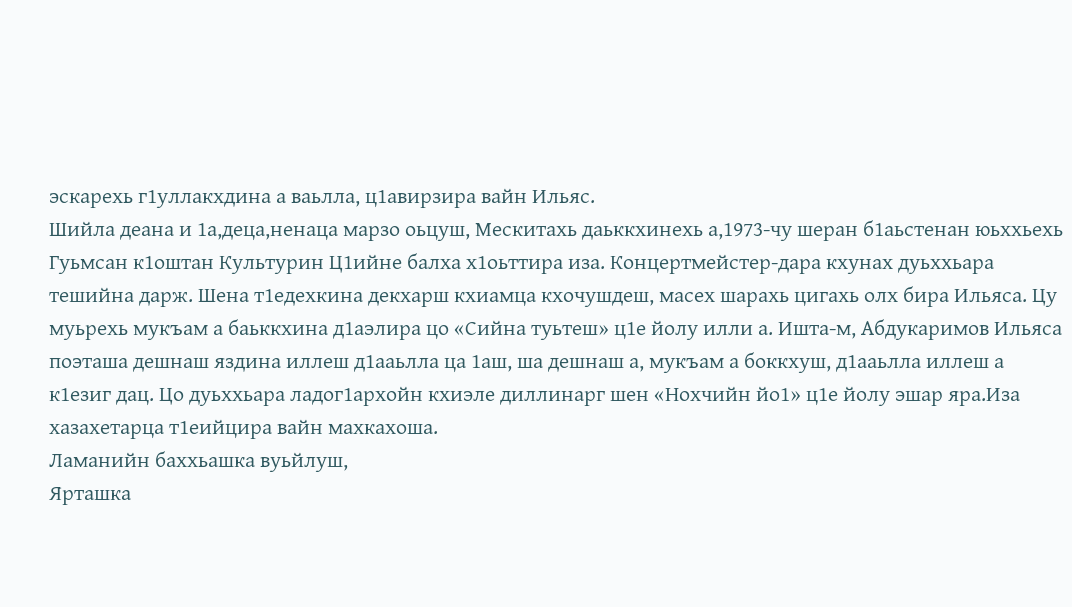эскарехь г1уллакхдина а ваьлла, ц1авирзира вайн Ильяс.
Шийла деана и 1а,деца,ненаца марзо оьцуш, Мескитахь даьккхинехь а,1973-чу шеран б1аьстенан юьххьехь Гуьмсан к1оштан Культурин Ц1ийне балха х1оьттира иза. Концертмейстер-дара кхунах дуьххьара тешийна дарж. Шена т1едехкина декхарш кхиамца кхочушдеш, масех шарахь цигахь олх бира Ильяса. Цу муьрехь мукъам а баьккхина д1аэлира цо «Сийна туьтеш» ц1е йолу илли а. Ишта-м, Абдукаримов Ильяса поэташа дешнаш яздина иллеш д1ааьлла ца 1аш, ша дешнаш а, мукъам а боккхуш, д1ааьлла иллеш а к1езиг дац. Цо дуьххьара ладог1архойн кхиэле диллинарг шен «Нохчийн йо1» ц1е йолу эшар яра.Иза хазахетарца т1еийцира вайн махкахоша.
Ламанийн баххьашка вуьйлуш,
Ярташка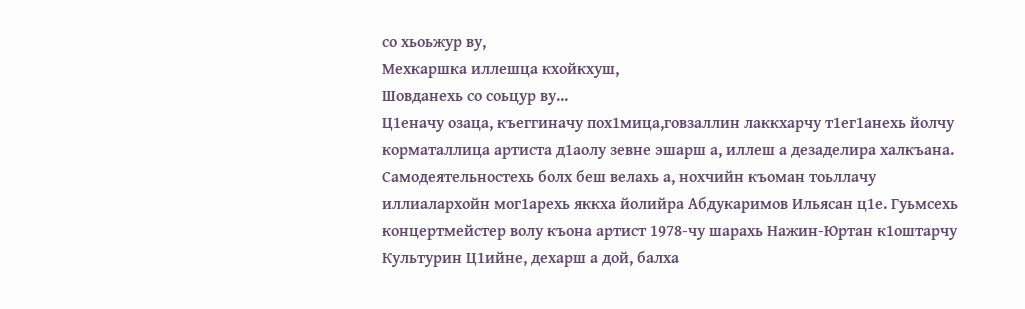со хьоьжур ву,
Мехкаршка иллешца кхойкхуш,
Шовданехь со соьцур ву...
Ц1еначу озаца, къеггиначу пох1мица,говзаллин лаккхарчу т1ег1анехь йолчу корматаллица артиста д1аолу зевне эшарш а, иллеш а дезаделира халкъана. Самодеятельностехь болх беш велахь а, нохчийн къоман тоьллачу иллиалархойн мог1арехь яккха йолийра Абдукаримов Ильясан ц1е. Гуьмсехь концертмейстер волу къона артист 1978-чу шарахь Нажин-Юртан к1оштарчу Культурин Ц1ийне, дехарш а дой, балха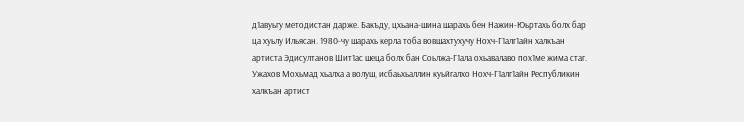д1авуьгу методистан дарже. Бакъду, цхьана-шина шарахь бен Нажин-Юьртахь болх бар ца хуьлу Ильясан. 1980-чу шарахь керла тоба вовшахтухучу Нохч-Г1алг1айн халкъан артиста Эдисултанов Шит1ас шеца болх бан Соьлжа-Г1ала охьавалаво пох1ме жима стаг. Ужахов Мохьмад хьалха а волуш, исбаьхьаллин куьйгалхо Нохч-Г1алг1айн Республикин халкъан артист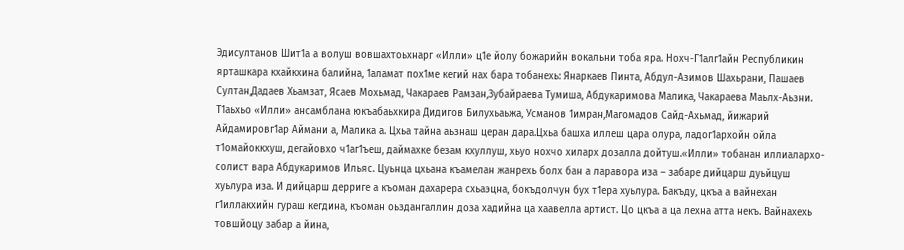Эдисултанов Шит1а а волуш вовшахтоьхнарг «Илли» ц1е йолу божарийн вокальни тоба яра. Нохч-Г1алг1айн Республикин ярташкара кхайкхина балийна, 1аламат пох1ме кегий нах бара тобанехь: Янаркаев Пинта, Абдул-Азимов Шахьрани, Пашаев Султан,Дадаев Хьамзат, Ясаев Мохьмад, Чакараев Рамзан,Зубайраева Тумиша, Абдукаримова Малика, Чакараева Маьлх-Аьзни. Т1аьхьо «Илли» ансамблана юкъабаьхкира Дидигов Билухьаьжа, Усманов 1имран,Магомадов Сайд-Ахьмад, йижарий Айдамировг1ар Аймани а, Малика а. Цхьа тайна аьзнаш церан дара.Цхьа башха иллеш цара олура, ладог1архойн ойла т1омайоккхуш, дегайовхо ч1аг1ъеш, даймахке безам кхуллуш, хьуо нохчо хиларх дозалла дойтуш.«Илли» тобанан иллиалархо-солист вара Абдукаримов Ильяс. Цуьнца цхьана къамелан жанрехь болх бан а ларавора иза – забаре дийцарш дуьйцуш хуьлура иза. И дийцарш дерриге а къоман дахарера схьаэцна, бокъдолчун бух т1ера хуьлура. Бакъду, цкъа а вайнехан г1иллакхийн гураш кегдина, къоман оьздангаллин доза хадийна ца хаавелла артист. Цо цкъа а ца лехна атта некъ. Вайнахехь товшйоцу забар а йина,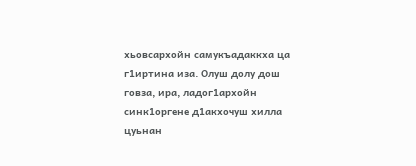хьовсархойн самукъадаккха ца г1иртина иза. Олуш долу дош говза, ира, ладог1архойн синк1оргене д1акхочуш хилла цуьнан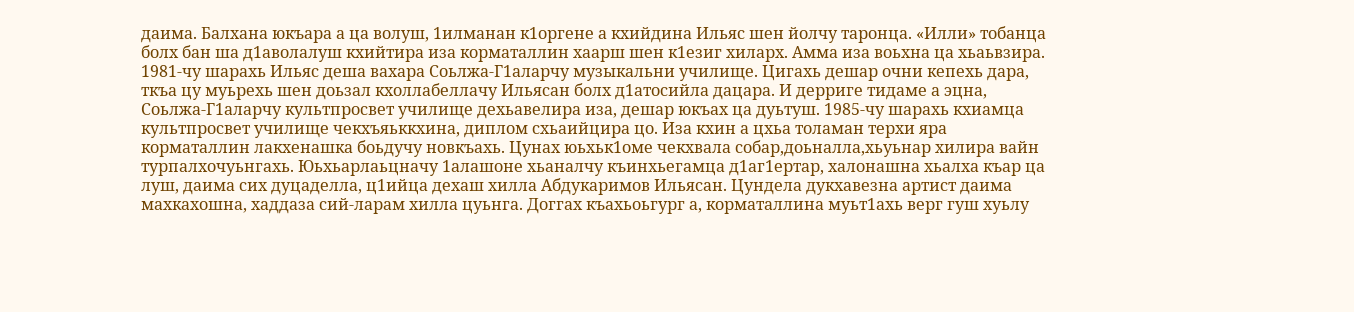даима. Балхана юкъара а ца волуш, 1илманан к1оргене а кхийдина Ильяс шен йолчу таронца. «Илли» тобанца болх бан ша д1аволалуш кхийтира иза корматаллин хаарш шен к1езиг хиларх. Амма иза воьхна ца хьаьвзира. 1981-чу шарахь Ильяс деша вахара Соьлжа-Г1аларчу музыкальни училище. Цигахь дешар очни кепехь дара, ткъа цу муьрехь шен доьзал кхоллабеллачу Ильясан болх д1атосийла дацара. И дерриге тидаме а эцна, Соьлжа-Г1аларчу культпросвет училище дехьавелира иза, дешар юкъах ца дуьтуш. 1985-чу шарахь кхиамца культпросвет училище чекхъяьккхина, диплом схьаийцира цо. Иза кхин а цхьа толаман терхи яра корматаллин лакхенашка боьдучу новкъахь. Цунах юьхьк1оме чекхвала собар,доьналла,хьуьнар хилира вайн турпалхочуьнгахь. Юьхьарлаьцначу 1алашоне хьаналчу къинхьегамца д1аг1ертар, халонашна хьалха къар ца луш, даима сих дуцаделла, ц1ийца дехаш хилла Абдукаримов Ильясан. Цундела дукхавезна артист даима махкахошна, хаддаза сий-ларам хилла цуьнга. Доггах къахьоьгург а, корматаллина муьт1ахь верг гуш хуьлу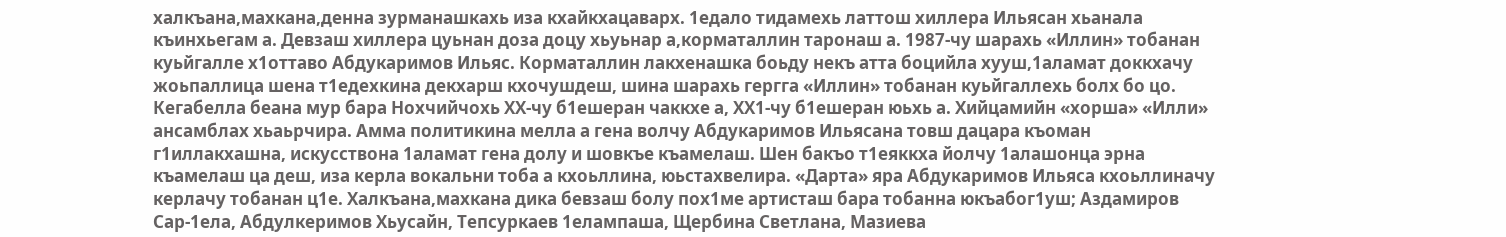халкъана,махкана,денна зурманашкахь иза кхайкхацаварх. 1едало тидамехь латтош хиллера Ильясан хьанала къинхьегам а. Девзаш хиллера цуьнан доза доцу хьуьнар а,корматаллин таронаш а. 1987-чу шарахь «Иллин» тобанан куьйгалле х1оттаво Абдукаримов Ильяс. Корматаллин лакхенашка боьду некъ атта боцийла хууш,1аламат доккхачу жоьпаллица шена т1едехкина декхарш кхочушдеш, шина шарахь гергга «Иллин» тобанан куьйгаллехь болх бо цо.
Кегабелла беана мур бара Нохчийчохь ХХ-чу б1ешеран чаккхе а, ХХ1-чу б1ешеран юьхь а. Хийцамийн «хорша» «Илли» ансамблах хьаьрчира. Амма политикина мелла а гена волчу Абдукаримов Ильясана товш дацара къоман г1иллакхашна, искусствона 1аламат гена долу и шовкъе къамелаш. Шен бакъо т1еяккха йолчу 1алашонца эрна къамелаш ца деш, иза керла вокальни тоба а кхоьллина, юьстахвелира. «Дарта» яра Абдукаримов Ильяса кхоьллиначу керлачу тобанан ц1е. Халкъана,махкана дика бевзаш болу пох1ме артисташ бара тобанна юкъабог1уш; Аздамиров Сар-1ела, Абдулкеримов Хьусайн, Тепсуркаев 1елампаша, Щербина Светлана, Мазиева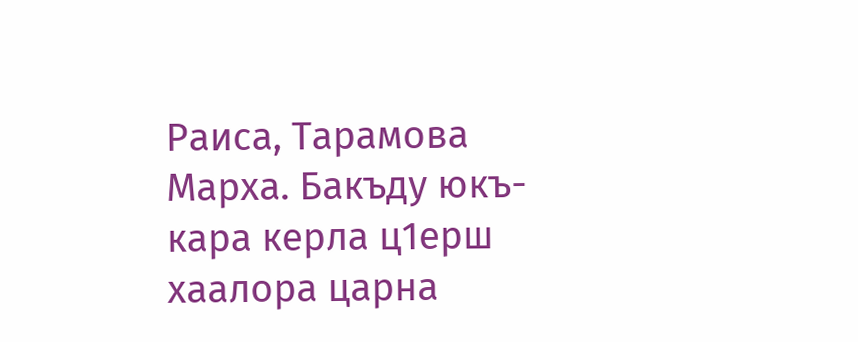Раиса, Тарамова Марха. Бакъду юкъ-кара керла ц1ерш хаалора царна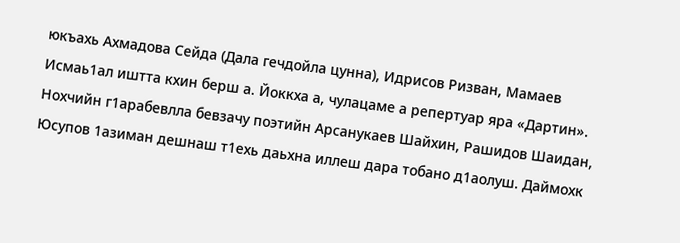юкъахь Ахмадова Сейда (Дала гечдойла цунна), Идрисов Ризван, Мамаев Исмаь1ал иштта кхин берш а. Йоккха а, чулацаме а репертуар яра «Дартин».
Нохчийн г1арабевлла бевзачу поэтийн Арсанукаев Шайхин, Рашидов Шаидан, Юсупов 1азиман дешнаш т1ехь даьхна иллеш дара тобано д1аолуш. Даймохк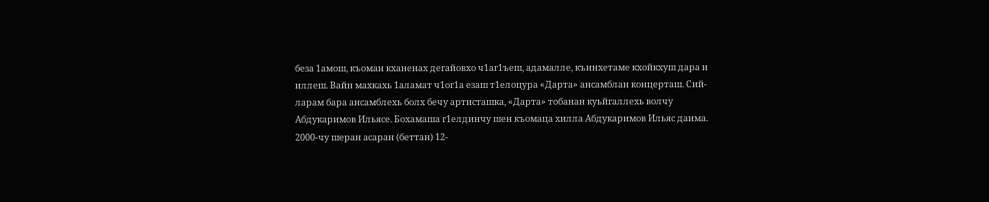беза 1амош, къоман кханенах дегайовхо ч1аг1ъеш, адамалле, къинхетаме кхойкхуш дара и иллеш. Вайн махкахь 1аламат ч1ог1а езаш т1елоцура «Дарта» ансамблан концерташ. Сий-ларам бара ансамблехь болх бечу артисташка, «Дарта» тобанан куьйгаллехь волчу Абдукаримов Ильясе. Бохамаша г1елдинчу шен къомаца хилла Абдукаримов Ильяс даима.
2000-чу шеран асаран (беттан) 12-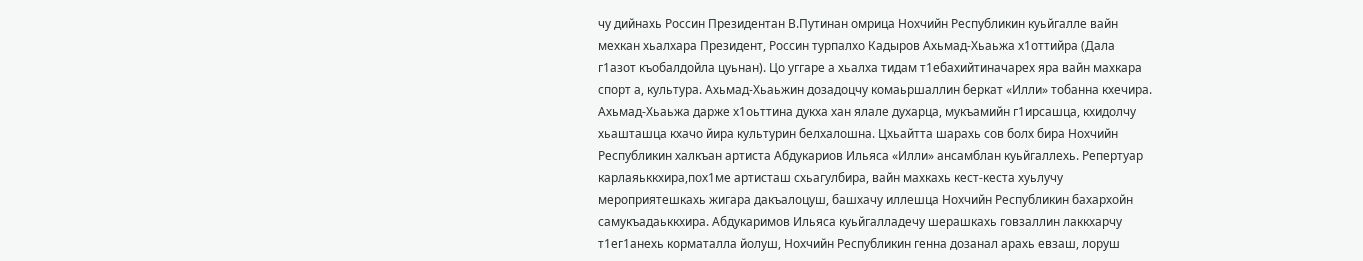чу дийнахь Россин Президентан В.Путинан омрица Нохчийн Республикин куьйгалле вайн мехкан хьалхара Президент, Россин турпалхо Кадыров Ахьмад-Хьаьжа х1оттийра (Дала г1азот къобалдойла цуьнан). Цо уггаре а хьалха тидам т1ебахийтиначарех яра вайн махкара спорт а, культура. Ахьмад-Хьаьжин дозадоцчу комаьршаллин беркат «Илли» тобанна кхечира. Ахьмад-Хьаьжа дарже х1оьттина дукха хан ялале духарца, мукъамийн г1ирсашца, кхидолчу хьашташца кхачо йира культурин белхалошна. Цхьайтта шарахь сов болх бира Нохчийн Республикин халкъан артиста Абдукариов Ильяса «Илли» ансамблан куьйгаллехь. Репертуар карлаяьккхира,пох1ме артисташ схьагулбира, вайн махкахь кест-кеста хуьлучу мероприятешкахь жигара дакъалоцуш, башхачу иллешца Нохчийн Республикин бахархойн самукъадаьккхира. Абдукаримов Ильяса куьйгалладечу шерашкахь говзаллин лаккхарчу т1ег1анехь корматалла йолуш, Нохчийн Республикин генна дозанал арахь евзаш, лоруш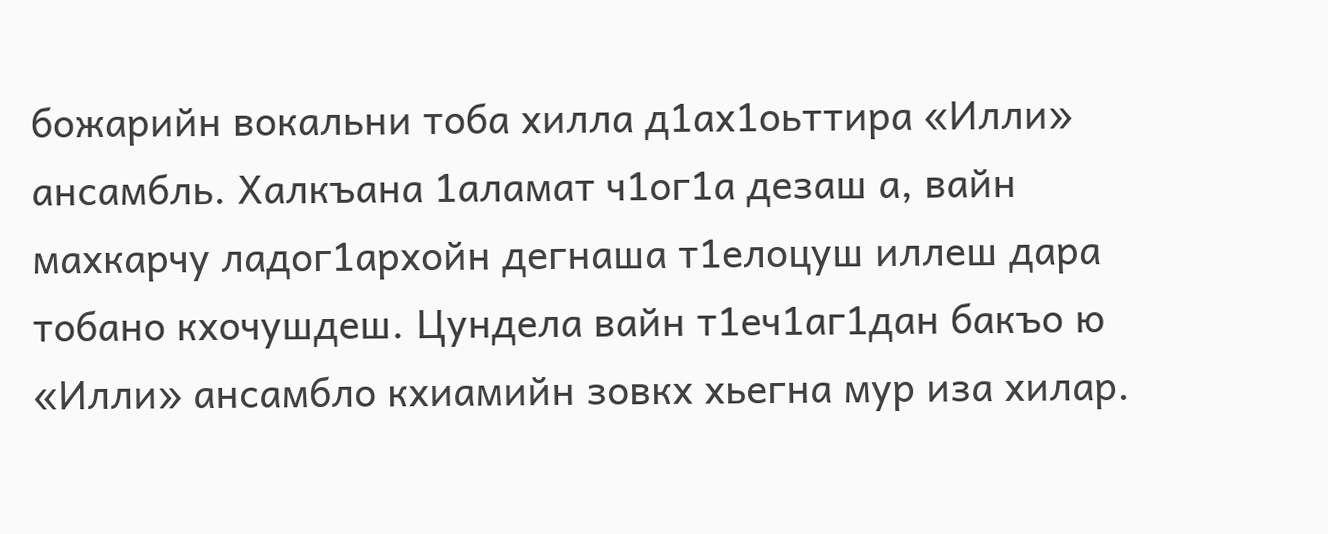божарийн вокальни тоба хилла д1ах1оьттира «Илли» ансамбль. Халкъана 1аламат ч1ог1а дезаш а, вайн махкарчу ладог1архойн дегнаша т1елоцуш иллеш дара тобано кхочушдеш. Цундела вайн т1еч1аг1дан бакъо ю «Илли» ансамбло кхиамийн зовкх хьегна мур иза хилар.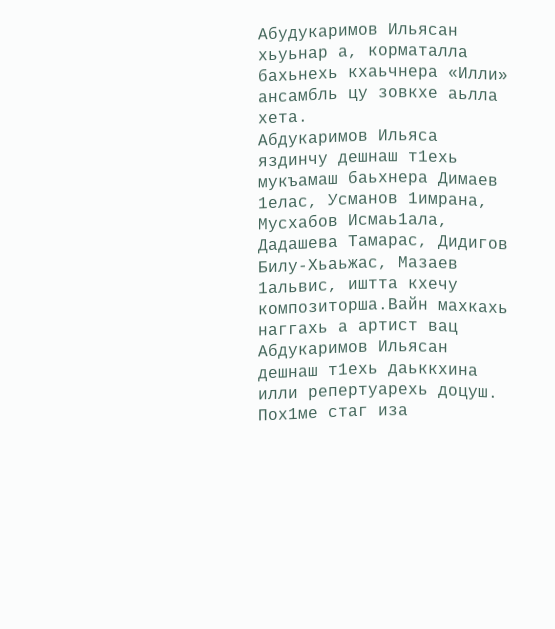Абудукаримов Ильясан хьуьнар а, корматалла бахьнехь кхаьчнера «Илли» ансамбль цу зовкхе аьлла хета.
Абдукаримов Ильяса яздинчу дешнаш т1ехь мукъамаш баьхнера Димаев 1елас, Усманов 1имрана, Мусхабов Исмаь1ала, Дадашева Тамарас, Дидигов Билу-Хьаьжас, Мазаев 1альвис, иштта кхечу композиторша.Вайн махкахь наггахь а артист вац Абдукаримов Ильясан дешнаш т1ехь даьккхина илли репертуарехь доцуш. Пох1ме стаг иза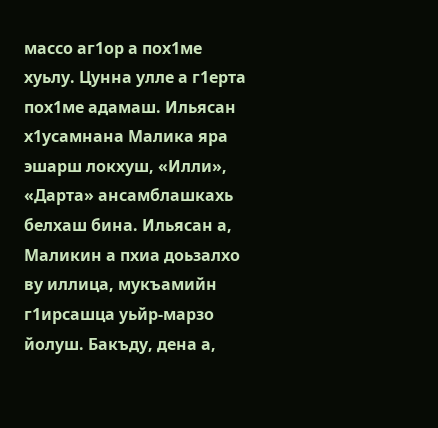массо аг1ор а пох1ме хуьлу. Цунна улле а г1ерта пох1ме адамаш. Ильясан х1усамнана Малика яра эшарш локхуш, «Илли», «Дарта» ансамблашкахь белхаш бина. Ильясан а, Маликин а пхиа доьзалхо ву иллица, мукъамийн г1ирсашца уьйр-марзо йолуш. Бакъду, дена а,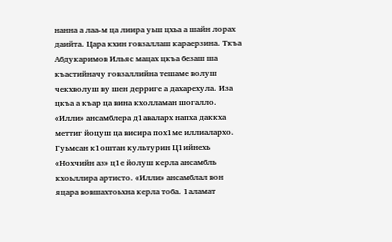нанна а лаа-м ца лиира уьш цхьа а шайн лорах даийта. Цара кхин говзаллаш караерзина. Ткъа Абдукаримов Ильяс мацах цкъа безаш ша къастийначу говзаллийна тешаме волуш чекхволуш ву шен дерриге а дахарехула. Иза цкъа а къар ца вина кхолламан шогалло. «Илли» ансамблера д1аваларх напха даккха меттиг йоцуш ца висира пох1ме иллиалархо. Гуьмсан к1оштан культурин Ц1ийнехь «Нохчийн аз» ц1е йолуш керла ансамбль кхоьллира артисто. «Илли» ансамблал вон яцара вовшахтоьхна керла тоба. 1аламат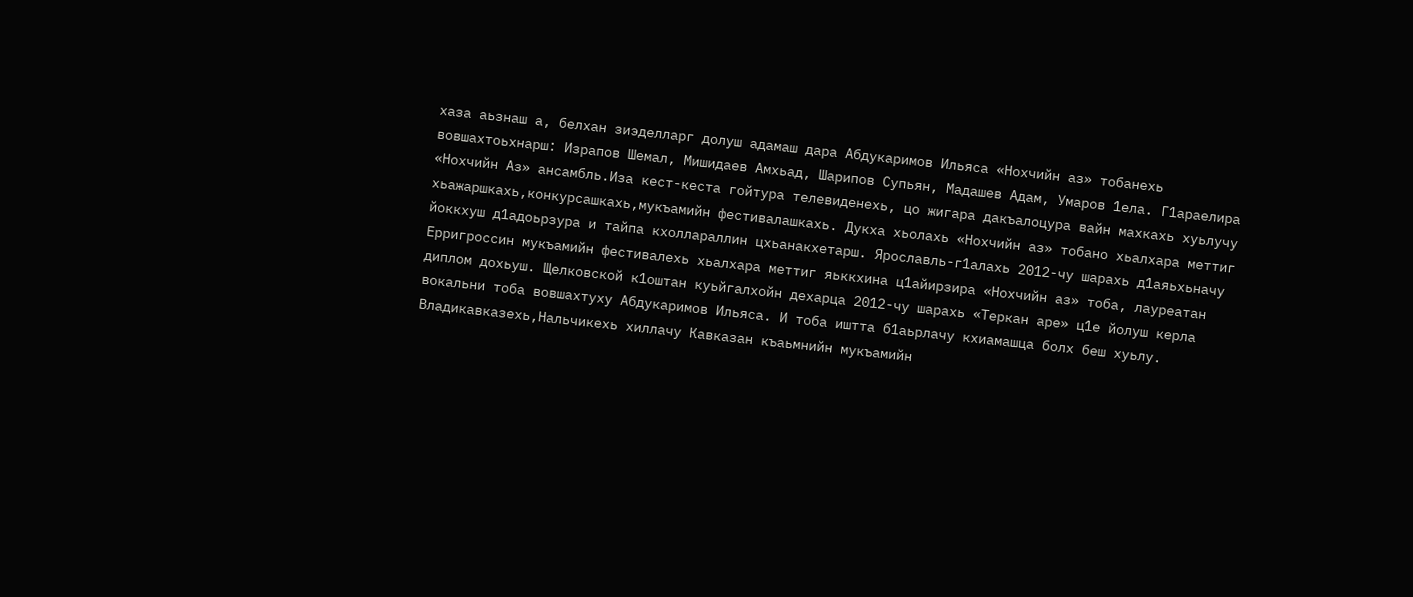хаза аьзнаш а, белхан зиэделларг долуш адамаш дара Абдукаримов Ильяса «Нохчийн аз» тобанехь вовшахтоьхнарш: Израпов Шемал, Мишидаев Амхьад, Шарипов Супьян, Мадашев Адам, Умаров 1ела. Г1араелира «Нохчийн Аз» ансамбль.Иза кест-кеста гойтура телевиденехь, цо жигара дакъалоцура вайн махкахь хуьлучу хьажаршкахь,конкурсашкахь,мукъамийн фестивалашкахь. Дукха хьолахь «Нохчийн аз» тобано хьалхара меттиг йоккхуш д1адоьрзура и тайпа кхоллараллин цхьанакхетарш. Ярославль-г1алахь 2012-чу шарахь д1аяьхьначу Ерригроссин мукъамийн фестивалехь хьалхара меттиг яьккхина ц1айирзира «Нохчийн аз» тоба, лауреатан диплом дохьуш. Щелковской к1оштан куьйгалхойн дехарца 2012-чу шарахь «Теркан аре» ц1е йолуш керла вокальни тоба вовшахтуху Абдукаримов Ильяса. И тоба иштта б1аьрлачу кхиамашца болх беш хуьлу. Владикавказехь,Нальчикехь хиллачу Кавказан къаьмнийн мукъамийн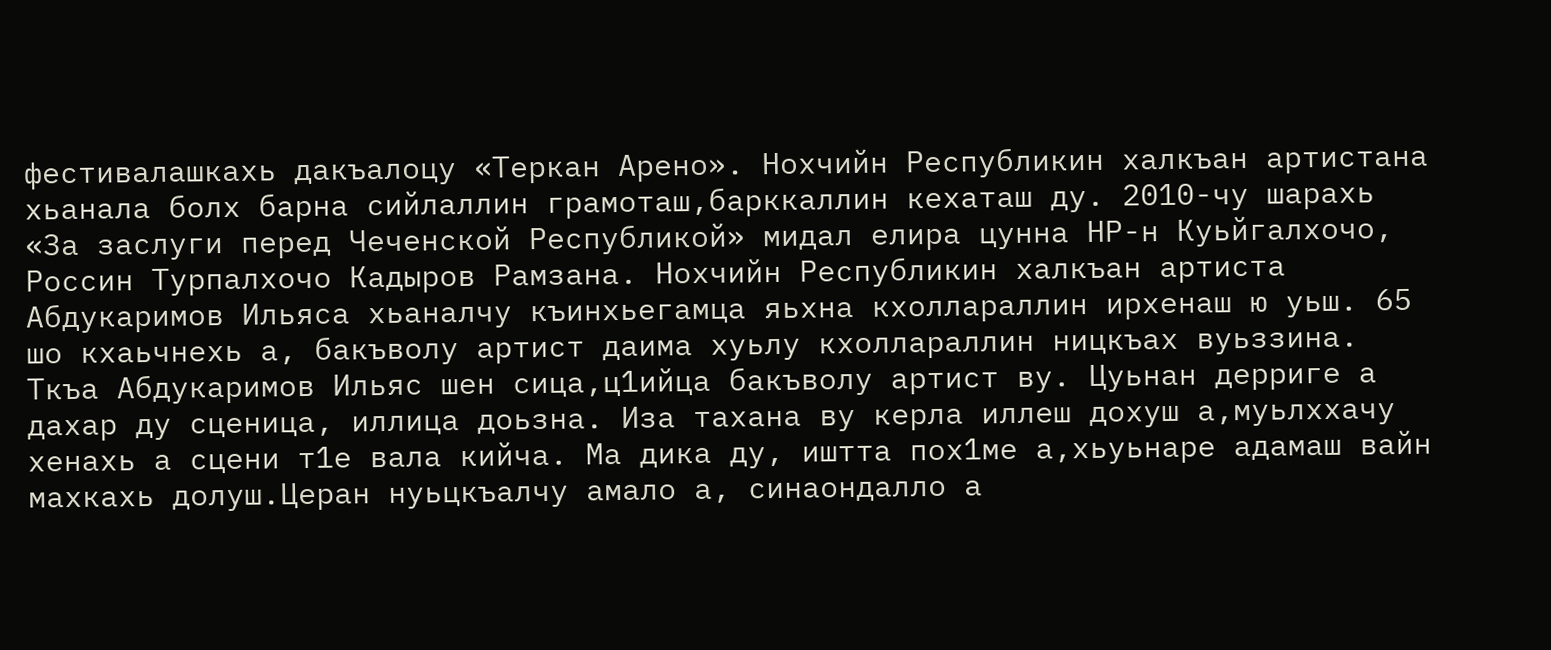фестивалашкахь дакъалоцу «Теркан Арено». Нохчийн Республикин халкъан артистана хьанала болх барна сийлаллин грамоташ,барккаллин кехаташ ду. 2010-чу шарахь «За заслуги перед Чеченской Республикой» мидал елира цунна НР-н Куьйгалхочо, Россин Турпалхочо Кадыров Рамзана. Нохчийн Республикин халкъан артиста Абдукаримов Ильяса хьаналчу къинхьегамца яьхна кхоллараллин ирхенаш ю уьш. 65 шо кхаьчнехь а, бакъволу артист даима хуьлу кхоллараллин ницкъах вуьззина. Ткъа Абдукаримов Ильяс шен сица,ц1ийца бакъволу артист ву. Цуьнан дерриге а дахар ду сценица, иллица доьзна. Иза тахана ву керла иллеш дохуш а,муьлххачу хенахь а сцени т1е вала кийча. Ма дика ду, иштта пох1ме а,хьуьнаре адамаш вайн махкахь долуш.Церан нуьцкъалчу амало а, синаондалло а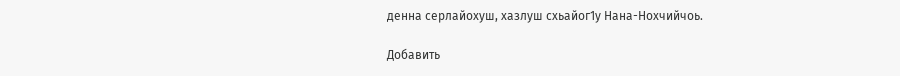денна серлайохуш, хазлуш схьайог1у Нана-Нохчийчоь.

Добавить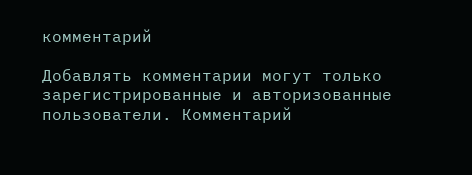комментарий

Добавлять комментарии могут только зарегистрированные и авторизованные пользователи. Комментарий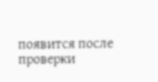появится после проверки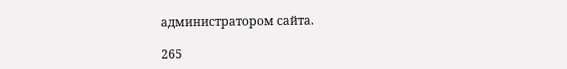администратором сайта.

265